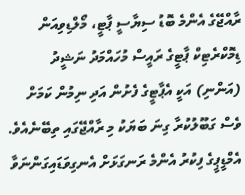ރާއްޖޭގެ އެންމެ ބޮޑު ސިޔާސީ ޕާޓީ، މޯލްޑިވިއަން ޑިމޮކްރެޓިކް ޕާޓީގެ ރައީސް މުހައްމަދު ނަޝީދު (އަންނި) އަކީ އެޕާޓީގެ ފެށުން އަދި ނިމުން ކަމަށް ވެސް ގަބޫލުކުރާ ގިނަ ބަޔަކު މި ރާއްޖޭގައި ތިބޭނެއެވެ. އެމްޑީޕީގެ ފިކުރު އެންމެ ރަނގަޅަށް އެނގިވަޑައިގަންނަވާ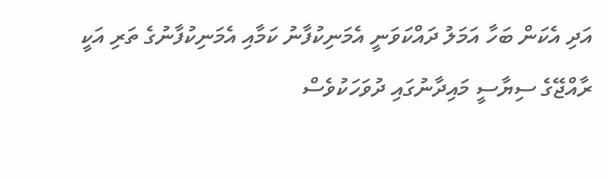އަދި އެކަން ބަހާ އަމަލު ދައްކަވަނީ އެމަނިކުފާނު ކަމާއި އެމަނިކުފާނުގެ ތަރި އަކީ ރާއްޖޭގެ ސިޔާސީ މައިދާނުގައި ދުވަހަކުވެސް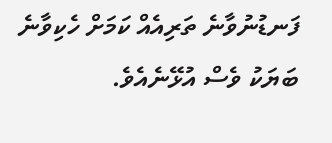ފަނޑުނުވާނެ ތަރިއެއް ކަމަށް ހެކިވާނެ ބަޔަކު ވެސް އުޅޭނެއެވެ.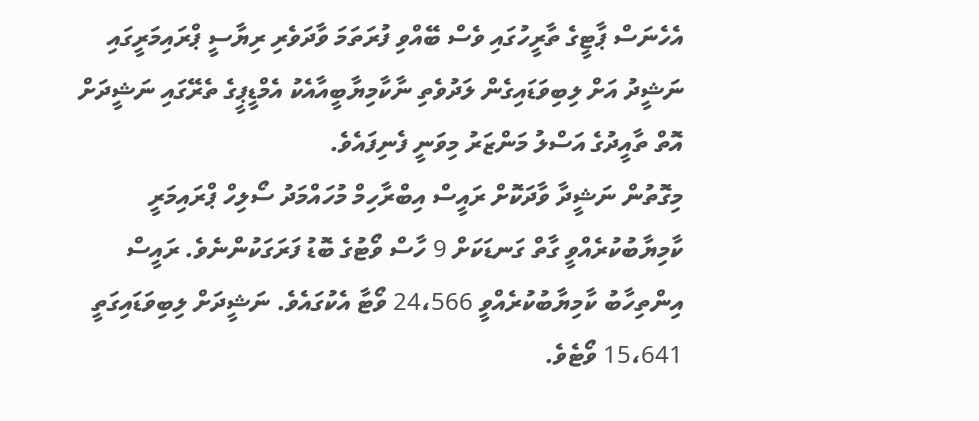އެހެނަސް ޕާޓީގެ ތާރީހުގައި ވެސް ބޭއްވި ފުރަތަމަ ވާދަވެރި ރިޔާސީ ޕްރައިމަރީގައި ނަޝީދު އަށް ލިބިވަޑައިގެން ލަދުވެތި ނާކާމިޔާބީއާއެކު އެމްޑީޕީގެ ތެރޭގައި ނަޝީދަށް އޮތް ތާއީދުގެ އަސްލު މަންޒަރު މިވަނީ ފެނިފައެވެ.
މިގޮތުން ނަޝީދާ ވާދަކޮށް ރައީސް އިބްރާހިމް މުހައްމަދު ސޯލިހް ޕްރައިމަރީ ކާމިޔާބުކުރެއްވީ ގާތް ގަނޑަކަށް 9 ހާސް ވޯޓުގެ ބޮޑު ފަރަގަކުންނެވެ. ރައީސް އިންތިހާބު ކާމިޔާބުކުރެއްވީ 24،566 ވޯޓާ އެކުގައެވެ. ނަޝީދަށް ލިބިވަޑައިގަތީ 15،641 ވޯޓެވެ.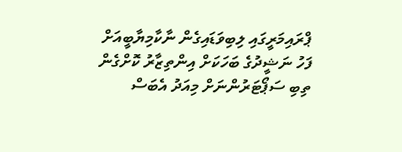ޕްރައިމަރީގައި ލިބިވަޑައިގެން ނާކާމިޔާބީއަށް ފަހު ނަޝީދުގެ ބަހަކަށް އިންތިޒާރު ކޮށްގެން ތިބި ސަޕޯޓަރުންނަށް މިއަދު އެބަސް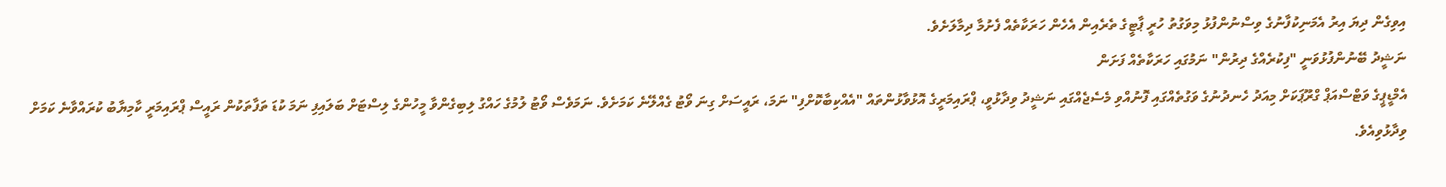އިވިގެން ދިޔަ އިރު އެމަނިކުފާނުގެ ވިސްނުންފުޅު މިވަގުތު ހުރީ ޕާޓީގެ ތެރެއިން އެހެން ހަރަކާތެއް ފެށުމާ ދިމާލަށެވެ.
ނަޝީދު ބޭނުންފުޅުވަނީ "ފިކުރެއްގެ ދިރުން" ނަމުގައި ހަރަކާތެއް ފަށަން
އެމްޑީޕީގެ ވަޓްސްއަޕް ގްރޫޕަކަށް މިއަދު ހެނދުނުގެ ވަގުތެއްގައި ފޮނުއްވި މެސެޖެއްގައި ނަޝީދު ވިދާޅުވީ، ޕްރައިމަރީގެ އޮޅުވާޅުންތައް "އެއްކިބާކޮށްފި" ނަމަ، ރައީސަށް ގިނަ ވޯޓު ގެއްލޭނެ ކަމަށެވެ. ނަމަވެސް ވޯޓު ލުމުގެ ހައްގު ލިބިގެންވާ މީހުންގެ ލިސްޓަށް ބަލައިފި ނަމަ ކުޑަ ތަފާތަކުން ރައީސް ޕްރައިމަރީ ކާމިޔާބު ކުރައްވާނެ ކަމަށް ވިދާޅުވިއެވެ.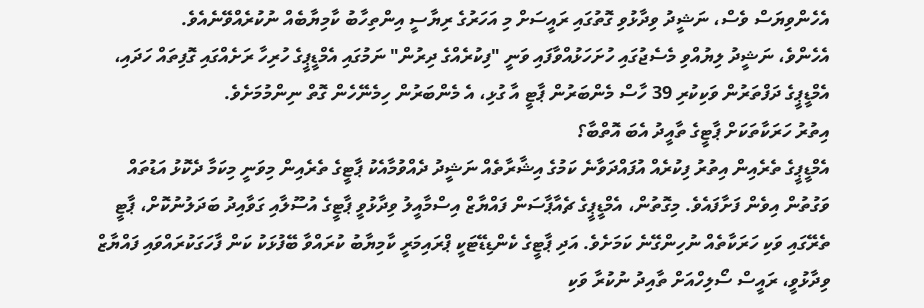އެހެންވިޔަސް ވެސް، ނަޝީދު ވިދާޅުވި ގޮތުގައި ރައީސަށް މި އަހަރުގެ ރިޔާސީ އިންތިހާބު ކާމިޔާބެއް ނުކުރެއްވޭނެއެވެ.
އެހެންވެ، ނަޝީދު ލިޔުއްވި މެސެޖުގައި ހުށަހަޅުއްވާފައި ވަނީ "ފިކުރެއްގެ ދިރުން" ނަމުގައި އެމްޑީޕީގެ ހުރިހާ ރަށެއްގައި ގޮފިތައް ހަދައި، އެމްޑީޕީގެ ދަފްތަރުން ވަކިކުރި 39 ހާސް މެންބަރުން ޕާޓީ އާ ގުޅި، އެ މެންބަރުން ހިމެނޭހެން ގޮތް ނިންމުމަށެވެ.
އިތުރު ހަރަކާތަކަށް ޕާޓީގެ ތާއީދު އެބަ އޮތްބާ؟
އެމްޑީޕީގެ ތެރެއިން އިތުރު ފިކުރެއް އުފައްދަވާނެ ކަމުގެ އިޝާރާތެއް ނަޝީދު ދެއްވުމާއެކު ޕާޓީގެ ތެރެއިން މިވަނީ މިކަމާ ދެކޮޅު އަޑުތައް ވަގުތުން އިވެން ފަށާފައެވެ. މިގޮތުން، އެމްޑީޕީގެ ޗެއާޕާސަން ފައްޔާޒް އިސްމާއީލު ވިދާޅުވީ ޕާޓީގެ އުސޫލާއި ގަވާއިދު ބަދަލުނުކޮށް، ޕާޓީ ތެރޭގައި ވަކި ހަރަކާތެއް ނުހިންގޭނެ ކަމަށެވެ. އަދި ޕާޓީގެ ކެންޑިޑޭޓަކީ ޕްރައިމަރީ ކާމިޔާބު ކުރައްވާ ބޭފުޅަކު ކަން ފާހަގަކުރައްވައި ފައްޔާޒް ވިދާޅުވީ، ރައީސް ސޯލިހްއަށް ތާއިދު ނުކުރާ ވަކި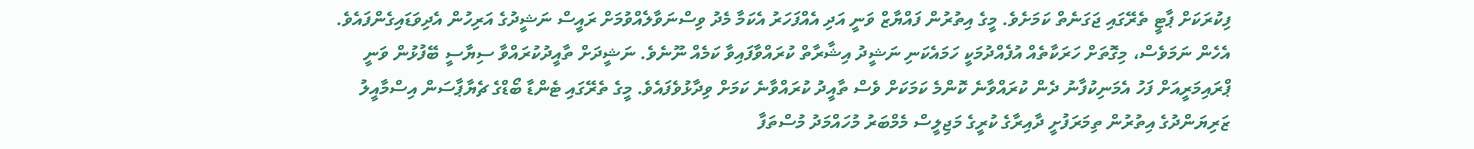ފިކުރަކަށް ޕާޓީ ތެރޭގައި ޖަގަނެތް ކަމަށެވެ. މީގެ އިތުރުން ފައްޔާޒް ވަނީ އަދި އެއްފަހަރު އެކަމާ މެދު ވިސްނަވާލެއްވުމަށް ރައީސް ނަޝީދުގެ އަރިހުން އެދިވަޑައިގެންފައެވެ.
އެހެން ނަމަވެސް، މިގޮތަށް ހަރަކާތެއް އުފެއްދުމަކީ ހަމައެކަނި ނަޝީދު އިޝާރާތް ކުރައްވާފައިވާ ކަމެއް ނޫނެވެ. ނަޝީދަށް ތާއީދުކުރައްވާ ސިޔާސީ ބޭފުޅުން ވަނީ ޕްރައިމަރީއަށް ފަހު އެމަނިކުފާނު ދެން ކުރައްވާނެ ކޮންމެ ކަމަކަށް ވެސް ތާއީދު ކުރައްވާނެ ކަމަށް ވިދާޅުވެފައެވެ. މީގެ ތެރޭގައި ޓެންޑާ ބޯޑްގެ ޗެޔާޕާސަން އިސްމާއީލު ޒަރިޔަންދުގެ އިތުރުން ތިމަރަފުށީ ދާއިރާގެ ކުރީގެ މަޖިލީސް މެމްބަރު މުހައްމަދު މުސްތަފާ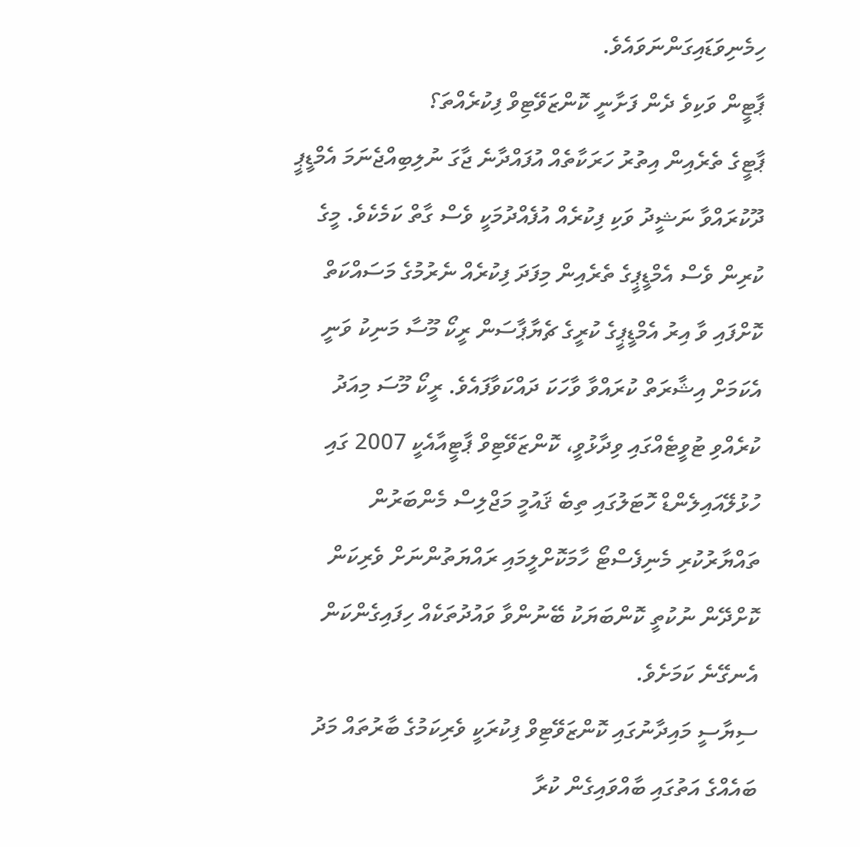ހިމެނިވަޑައިގަންނަވައެވެ.
ޕާޓީން ވަކިވެ ދެން ފަށާނީ ކޮންޒަވޭޓިވް ފިކުރެއްތަ؟
ޕާޓީގެ ތެރެއިން އިތުރު ހަރަކާތެއް އުފައްދާނެ ޖާގަ ނުލިބިއްޖެނަމަ އެމްޑީޕީ ދޫކުރައްވާ ނަޝީދު ވަކި ފިކުރެއް އުފެއްދުމަކީ ވެސް ގާތް ކަމެކެވެ. މީގެ ކުރިން ވެސް އެމްޑީޕީގެ ތެރެއިން މިފަދަ ފިކުރެއް ނެރުމުގެ މަސައްކަތް ކޮށްފައި ވާ އިރު އެމްޑީޕީގެ ކުރީގެ ޗެޔާޕާސަން ރީކޯ މޫސާ މަނިކު ވަނީ އެކަމަށް އިޝާރަތް ކުރައްވާ ވާހަކަ ދައްކަވާފައެވެ. ރީކޯ މޫސަ މިއަދު ކުރެއްވި ޓުވީޓެއްގައި ވިދާޅުވީ، ކޮންޒަވޭޓިވް ޕާޓީއާއެކީ 2007 ގައި ހުޅުލޭއައިލެންޑް ހޮޓަލުގައި ތިބެ ޤައުމީ މަޖްލިސް މެންބަރުން ތައްޔާރުކުރި މެނިފެސްޓޯ ހާމަކޮށްލީމައި ރައްޔަތުންނަށް ވެރިކަން ކޮށްދޭން ނުކުތީ ކޮންބަޔަކު ބޭނުންވާ ވައުދުތަކެއް ހިފައިގެންކަން އެނގޭނެ ކަމަށެވެ.
ސިޔާސީ މައިދާނުގައި ކޮންޒަވޭޓިވް ފިކުރަކީ ވެރިކަމުގެ ބާރުތައް މަދު ބައެއްގެ އަތުގައި ބާއްވައިގެން ކުރާ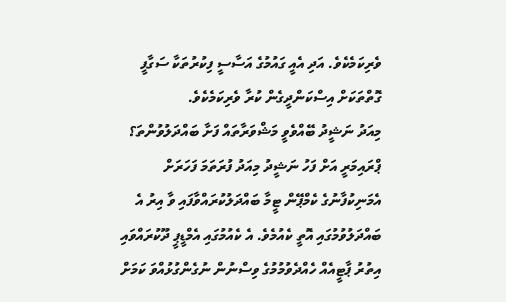ވެރިކަމެކެވެ. އަދި އެއީ ގައުމުގެ އަސާސީ ފިކުރުތަކާ ސަގާފީ ގޮތްތަކަށް އިސްކަންދީގެން ކުރާ ވެރިކަމެކެވެ.
މިއަދު ނަޝީދު ބޭއްވެވީ މަޝްވަރާތައް ފަށާ ބައްދަލުވުންތަ؟
ޕްރައިމަރީ އަށް ފަހު ނަޝީދު މިއަދު ފުރަތަމަ ފަހަރަށް އެމަނިކުފާނުގެ ކެމްޕޭން ޓީމާ ބައްދަލުކުރައްވާފައި ވާ އިރު އެ ބައްދަލުވުމުގައި އޮތީ ކެއުމެވެ. އެ ކެއުމުގައި އެމްޑީޕީ ދޫކުރައްވައި އިތުރު ޕާޓީއެއް ހެއްދެވުމުމުގެ ވިސްނުން ނުގެންގުޅުއްވަ ކަމަށް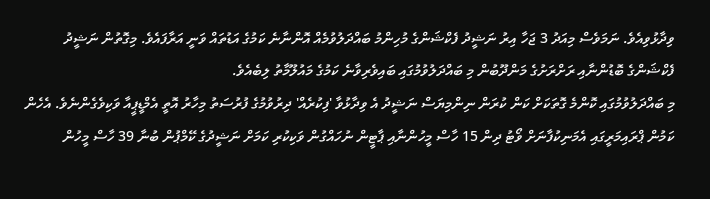ވިދާޅުވިއެވެ. ނަމަވެސް މިއަދު 3 ޖަހާ އިރު ނަޝީދު ފެކްޝަންގެ މުހިންމު ބައްދަލުވުމެއް އޮންނާނެ ކަމުގެ އަޑުތައް ވަނީ އަރާފައެވެ. މިގޮތުން ނަޝީދު ފެކްޝަންގެ ބޮޑުންނާއި ރަށްރަށުގެ މަންދޫބުން މި ބައްދަލުވުމުގައި ބައިވެރިވާނެ ކަމުގެ މައުލޫމާތު ލިބެއެވެ.
މި ބައްދަލުވުމުގައި ކޮންމެ ގޮތަކަށް ކަން ކުރަން ނިންމިޔަސް ނަޝީދު އެ ވިދާޅުވާ 'ފިކުރެއް' ދިރުވުމުގެ ފުރުސަތު މިހާރު އޮތީ އެމްޑީޕީއާ ވަކިވެގެންނެވެ. އެހެން ކަމުން ޕްރައިމަރީގައި އެމަނިކުފާނަށް ވޯޓު ދިން 15 ހާސް މީހުންނާއި ޕާޓީން ނުހައްގުން ވަކިކުރި ކަމަށް ނަޝީދުގެ ކޭމްޕުން ބުނާ 39 ހާސް މީހުން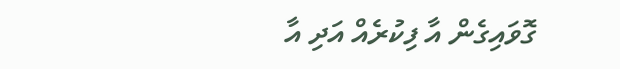ގޮވައިގެން އާ ފިކުރެއް އަދި އާ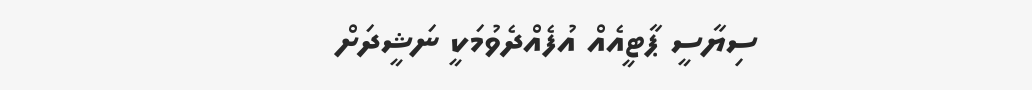ސިޔާސީ ޕާޓީއެއް އުފެއްދެވުމަކީ ނަޝީދަށް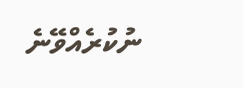ނުކުރެއްވޭނެ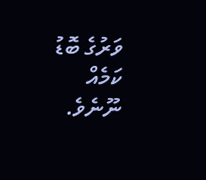ވަރުގެ ބޮޑު ކަމެއް ނޫނެވެ.